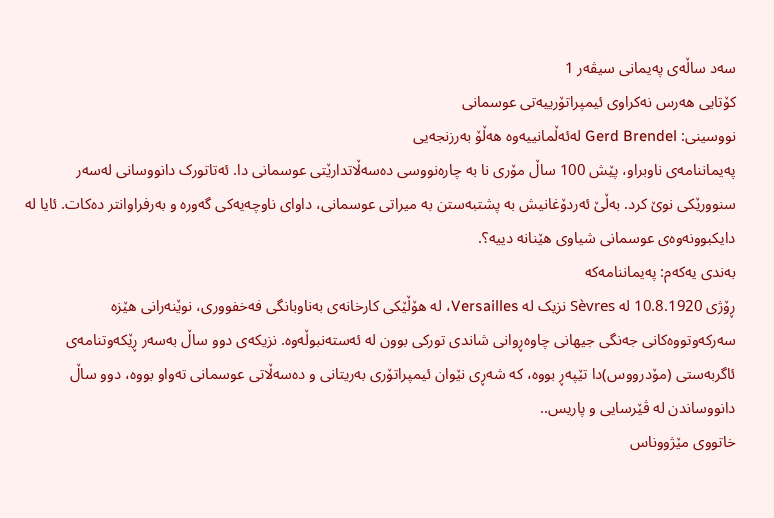سەد ساڵەی پەیمانی سیڤەر 1
کۆتایی هەرس نەکراوی ئیمپراتۆرییەتی عوسمانی
نووسینی: Gerd Brendel لەئەڵمانییەوە هەڵۆ بەرزنجەیی
پەیماننامەی ناوبراو، پێش 100 ساڵ مۆری نا بە چارەنووسی دەسەڵاتدارێتی عوسمانی دا. ئەتاتورک دانووسانی لەسەر سنوورێکی نوێ کرد. بەڵێ ئەردۆغانیش بە پشتبەستن بە میراتی عوسمانی، داوای ناوچەیەکی گەورە و بەرفراوانتر دەکات. ئایا لە دایکبوونەوەی عوسمانی شیاوی هێنانە دییە؟.
بەندی یەکەم: پەیماننامەکە
ڕۆژی 10.8.1920 لە Sèvres نزیک لە Versailles، لە هۆڵێکی کارخانەی بەناوبانگی فەخفووری، نوێنەرانی هێزە سەرکەوتووەکانی جەنگی جیهانی چاوەڕوانی شاندی تورکی بوون لە ئەستەنبوڵەوە. نزیکەی دوو ساڵ بەسەر ڕێکەوتنامەی ئاگربەستی (مۆدرووس)دا تێپەڕ بووە، کە شەڕی نێوان ئیمپراتۆری بەریتانی و دەسەڵاتی عوسمانی تەواو بووە، دوو ساڵ دانووساندن لە ڤێرسایی و پاریس..
خاتووی مێژووناس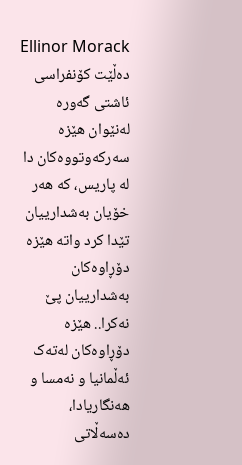Ellinor Morack دەڵێت کۆنفراسی ئاشتی گەورە لەنێوان هێزە سەرکەوتووەکان دا لە پاریس، کە هەر خۆیان بەشدارییان تێدا کرد واتە هێزە دۆڕاوەکان بەشدارییان پێ نەکرا.. هێزە دۆڕاوەکان لەتەک ئەڵمانیا و نەمسا و هەنگاریادا، دەسەڵاتی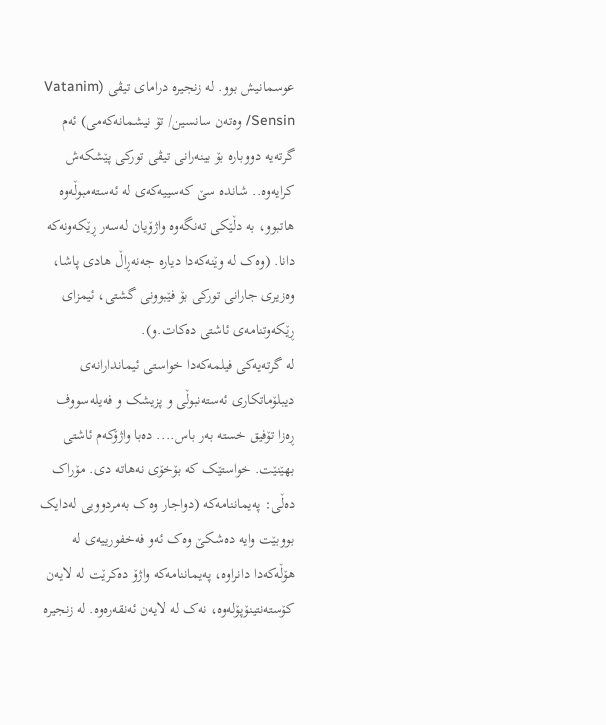عوسمانیش بوو. لە زنجیرە درامای تیڤی (Vatanim Sensin/ وەتەن سانسین/ تۆ نیشمانەکەمی) ئەم گرتەیە دووبارە بۆ بینەرانی تیڤی تورکی پێشکەش کرایەوە.. شاندە سێ کەسییەکەی لە ئەستەمبوڵەوە هاتبوو، بە دڵێکی تەنگەوە واژۆیان لەسەر ڕێکەونەکە دانا. (وەک لە وێنەکەدا دیارە جەنەڕاڵ هادی پاشا، وەزیری جارانی تورکی بۆ فێبوونی گشتی، ئیمزای ڕێکەوتنامەی ئاشتی دەکات.و).
لە گرتەیەکی فیلمەکەدا خواستی ئیماندارانەی دیبلۆماتکاری ئەستەنبوڵی و پزیشک و فەیلەسووف ڕەزا تۆفیق خستە بەر باس.... دەبا واژۆکەم ئاشتی بهێنێت. خواستێک کە بۆخۆی نەهاتە دی. مۆراک دەڵی: پەیماننامەکە (دواجار وەک بەمردوویی لەدایک بووبێت وایە دەشکێ وەک ئەو فەخفورییەی لە هۆڵەکەدا دانراوە، پەیماننامەکە واژۆ دەکرێت لە لایەن کۆستەنتینۆپۆلەوە، نەک لە لایەن ئەنقەرەوە. لە زنجیرە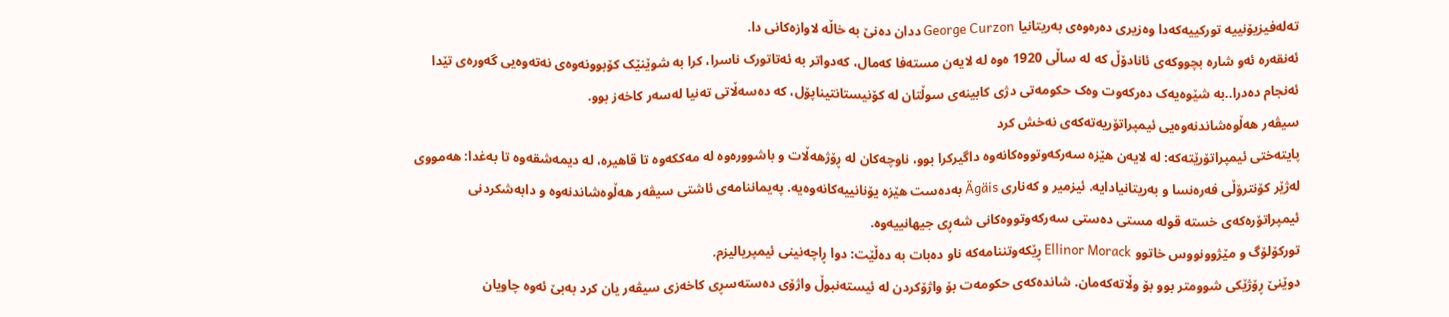تەلەفیزیۆنییە تورکییەکەدا وەزیری دەرەوەی بەریتانیا George Curzon ددان دەنێ بە خاڵە لاوازەکانی دا.
ئەنقەرە ئەو شارە بچووکەی ئانادۆڵ کە لە ساڵی 1920 ەوە لە لایەن مستەفا کەمال، کەدواتر بە ئەتاتورک ناسرا، کرا بە شوێنێک کۆبوونەوەی نەتەوەیی گەورەی تێدا ئەنجام دەدرا..بە شێوەیەک دەرکەوت وەک حکومەتی دژی کابینەی سوڵتان لە کۆنیستانتیناپۆل، کە دەسەڵاتی تەنیا لەسەر کاخەز بوو.
سیڤەر هەڵوەشاندنەوەیی ئیمپراتۆریەتەکەی نەخش کرد
پایتەختی ئیمپراتۆرێتەکە: لە لایەن هێزە سەرکەوتووەکانەوە داگیرکرا بوو، ناوچەکان لە ڕۆژهەڵات و باشوورەوە لە مەککەوە تا قاهیرە، لە دیمەشقەوە تا بەغدا: هەمووی لەژێر کۆنترۆڵی فەرەنسا و بەریتانیادایە. ئیزمیر و کەناری Ägäis بەدەست هێزە یۆنانییەکانەوەیە. پەیماننامەی ئاشتی سیڤەر هەڵوەشاندنەوە و دابەشکردنی ئیمپراتۆرەکەی خستە قولە مستی دەستی سەرکەوتووەکانی شەڕی جیهانییەوە.
تورکۆلۆگ و مێژوونووس خاتوو Ellinor Morack ڕێکەوتننامەکە ناو دەبات بە دەڵێت: دوا ڕاچەنینی ئیمپریالیزم.
دوێنێ ڕۆژێکی شوومتر بوو بۆ وڵاتەکەمان. شاندەکەی حکومەت بۆ واژۆکردن لە ئیستەنبوڵ واژۆی دەستەسڕی کاخەزی سیڤەر یان کرد بەبێ ئەوە چاویان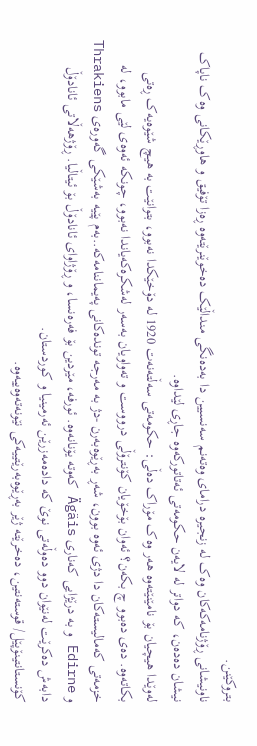بتروکێنن.
ناونیشانی ڕۆژنامەکەکان وەک لە زنجیرە درامای وەتەنم سەنسیین دا بەدەنگی منداڵێک دەخوێنرێتەوە ڕەزا تۆفیق و هاوڕێکانی وەک ناپاک نیشان دەدەن، کە دواتر لە لایەن حکومەتی ئەتاتورکەوە جاڕی لێداوە.
لەوێدا هیچیان بۆ نامێنێتەوە هەر وەک مۆراک دەڵی: حکومەتی سەڵتەنەت 1920 لە دۆخێکدا نەبوو، بتوانێت بە هیچ شێوەیەک ڕەتی بکاتەوە. دەی دەبوو چ بکەن؟ ئەوان بۆخۆیان کۆنترۆڵی درووست و تەواویان بەسەر لەشکرەکەیاندا نەبوو، چونکە ئەوەی لێی مابوو، لە خزمەتی کەمالیستەکان دا دژی ئەوە بوون، شەڕ بەڕێوەبەرن -دژ بە مەرجە توندەکانی پەیماننامەکە..بەم پێیە بەشێکی گەورەی Thrakiens و Edirne و بە درێژایی کەناری Ägäis کەوتە یۆنانەوە. ئورفە، مێردین بۆ فەرەنسا، و ڕۆژاوای ئانادۆڵ بۆ ئیتاڵیا. ڕۆژهەڵاتی ئانادۆڵ دابەش دەکرێت لەنێوان دوو دەوڵەتی نوێ کە دادەمەزرێن ئەرمینیا و کوردستان.
کۆنستانتینۆپێل/ قوستەنتین، دەخرێتە ژێر بەڕێوەبەرێتییەکی نێونەتەوەییەوە.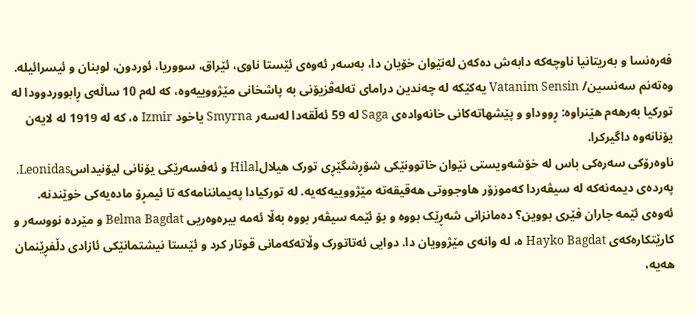فەرەنسا و بەریتانیا ناوچەکە دابەش دەکەن لەنێوان خۆیان دا، بەسەر ئەوەی ئێستا ناوی، ئێراق، سووریا، ئوردون، لوبنان و ئیسرائیلە.
وەتەنم سەنسین/ Vatanim Sensin یەکێکە لە چەندین درامای تەلەڤزیۆنی بە پاشخانی مێژووییەوە، کە لەم 10 ساڵەی ڕابووردوودا لە تورکیا بەرهەم هێنراوە: ڕووداو و پێشهاتەکانی خانەوادەی Saga لە 59 ئەڵقەدا لەسەر Smyrna یاخود Izmir ە، کە لە 1919 لە لایەن یۆنانەوە داگیرکرا.
ناوەرۆکی سەرەکی باس لە خۆشەویستی نێوان خاتوونێکی شۆڕشگێڕی تورک هیلالHilal و ئەفسەرێکی یۆنانی لیۆنیداسLeonidas. پەردەی دیمەنەکە لە سیڤەردا کەموزۆر هاوجووتی هەقیقەتە مێژووییەکەیە. لە تورکیادا پەیماننامەکە تا ئیمڕۆ مادەیەکی خوێندنە.
ئەوەی ئێمە جاران فێری بووین؟ دەمانزانی شەڕێک بووە و بۆ ئێمە سیڤەر بووە بەڵا ئەمە بیرەوەریی Belma Bagdat و مێردە نووسەر و کارێتکارەکەی Hayko Bagdat ە، لە وانەی مێژوویان دا. دوایی ئەتاتورک وڵاتەکەمانی قوتار کرد و ئێستا نیشتمانێکی ئازادی دڵفڕێنمان هەیە،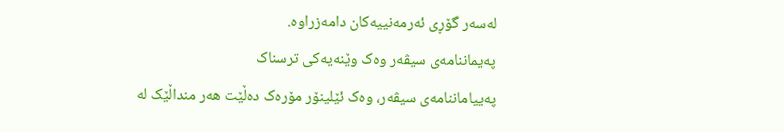لەسەر گۆڕی ئەرمەنییەکان دامەزراوە.
پەیماننامەی سیڤەر وەک وێنەیەکی ترسناک
پەییاماننامەی سیڤەر، وەک ئێلینۆر مۆرەک دەڵێت هەر منداڵێک لە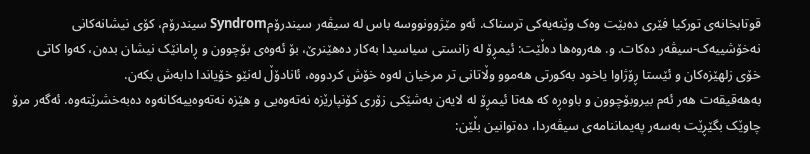قوتابخانەی تورکیا فێری دەبێت وەک وێنەیەکی ترسناک. ئەو مێژوونووسە باس لە سیڤەر سیندرۆمSyndrom سیندرۆم، کۆی نیشانەکانی نەخۆشییەک-سیڤەر دەکات. و. هەروەها دەڵێت: ئیمڕۆ لە زانستی سیاسیدا بەکار دەهێنرێ، بۆ ئەوەی بۆچوون و ڕامانێک نیشان بدەن، کەوا کاتی خۆی زلهێزەکان و ئێستا ڕۆژاوا یاخود بەکورتی هەموو وڵاتانی تر مرخیان لەوە خۆش کردووە، ئانادۆڵ لەنێو خۆیاندا دابەش بکەن.
بەهەقیقەت هەر ئەم بیروبۆچوون و باوەڕە کە هەتا ئیمڕۆ لە لایەن بەشێکی زۆری کۆنپارێزە نەتەوەیی و هێزە نەتەوەییەکانەوە دەبەخشرێتەوە. ئەگەر مرۆ چاوێک بگێڕێت بەسەر پەیماننامەی سیڤەردا، دەتوانین بڵێن: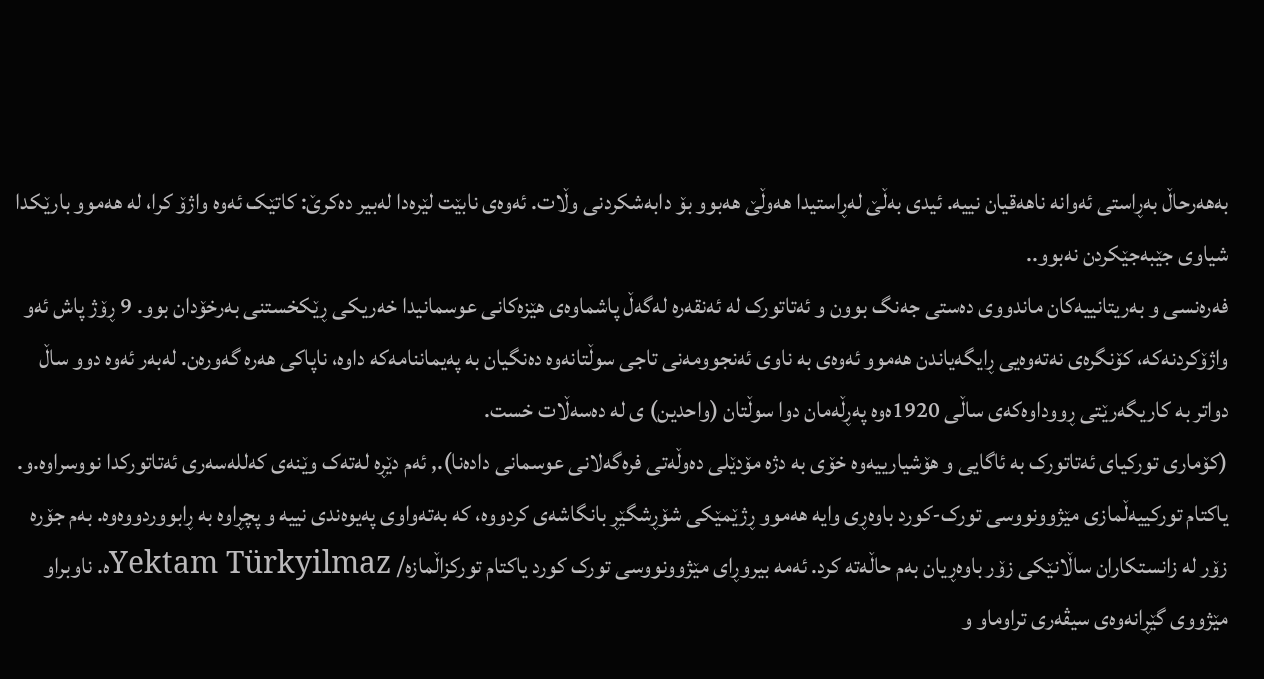بەهەرحاڵ بەڕاستی ئەوانە ناهەقیان نییە. ئیدی بەڵێ لەڕاستیدا هەوڵێ هەبوو بۆ دابەشکردنی وڵات. ئەوەی نابێت لێرەدا لەبیر دەکرێ: کاتێک ئەوە واژۆ کرا، لە هەموو بارێکدا شیاوی جێبەجێکردن نەبوو..
فەرەنسی و بەریتانییەکان ماندووی دەستی جەنگ بوون و ئەتاتورک لە ئەنقەرە لەگەڵ پاشماوەی هێزەکانی عوسمانیدا خەریکی ڕێکخستنی بەرخۆدان بوو. 9 ڕۆژ پاش ئەو واژۆکردنەکە، کۆنگرەی نەتەوەیی ڕایگەیاندن هەموو ئەوەی بە ناوی ئەنجوومەنی تاجی سوڵتانەوە دەنگیان بە پەیماننامەکە داوە، ناپاکی هەرە گەورەن. لەبەر ئەوە دوو ساڵ دواتر بە کاریگەرێتی ڕووداوەکەی ساڵی 1920ەوە پەڕڵەمان دوا سوڵتان (واحدین) ی لە دەسەڵات خست.
(کۆماری تورکیای ئەتاتورک بە ئاگایی و هۆشیارییەوە خۆی بە دژە مۆدێلی دەوڵەتی فرەگەلانی عوسمانی دادەنا)., ئەم دێڕە لەتەک وێنەی کەللەسەری ئەتاتورکدا نووسراوە.و.
یاکتام تورکییەڵمازی مێژوونووسی تورک-کورد باوەڕی وایە هەموو ڕژێمێکی شۆڕشگێڕ بانگاشەی کردووە، کە بەتەواوی پەیوەندی نییە و پچڕاوە بە ڕابووردووەوە. بەم جۆرە زۆر لە زانستکاران ساڵانێکی زۆر باوەڕیان بەم حاڵەتە کرد. ئەمە بیروڕای مێژوونووسی تورک کورد یاکتام تورکزاڵمازە/ Yektam Türkyilmazە. ناوبراو مێژووی گێڕانەوەی سیڤەری تراوماو و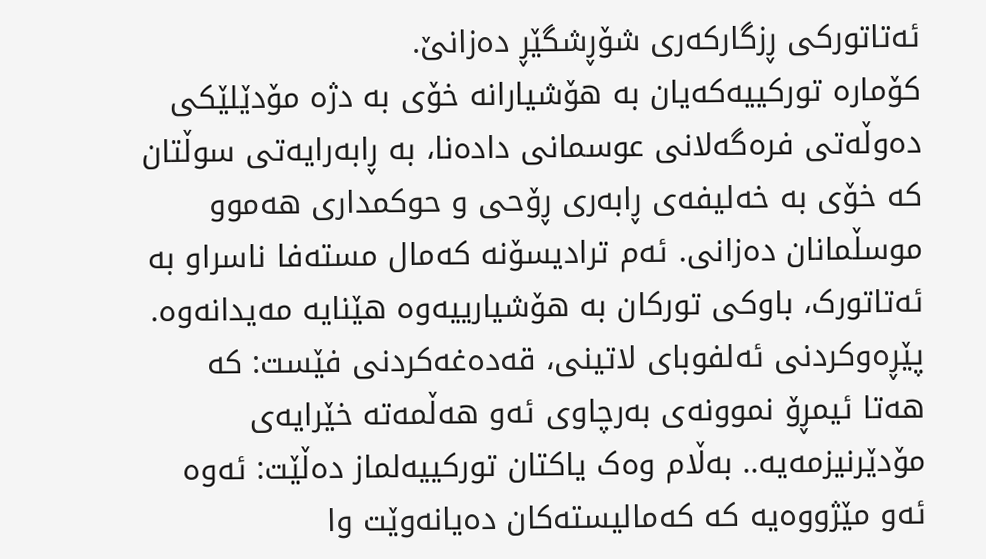ئەتاتورکی ڕزگارکەری شۆڕشگێڕ دەزانێ.
کۆمارە تورکییەکەیان بە هۆشیارانە خۆی بە دژە مۆدێلێکی دەوڵەتی فرەگەلانی عوسمانی دادەنا، بە ڕابەرایەتی سوڵتان کە خۆی بە خەلیفەی ڕابەری ڕۆحی و حوکمداری هەموو موسڵمانان دەزانی. ئەم ترادیسۆنە کەمال مستەفا ناسراو بە ئەتاتورک، باوکی تورکان بە هۆشیارییەوە هێنایە مەیدانەوە. پێڕەوکردنی ئەلفوبای لاتینی، قەدەغەکردنی فێست: کە هەتا ئیمڕۆ نموونەی بەرچاوی ئەو هەڵمەتە خێرایەی مۆدێرنیزمەیە.. بەڵام وەک یاکتان تورکییەلماز دەڵێت: ئەوە ئەو مێژووەیە کە کەمالیستەکان دەیانەوێت وا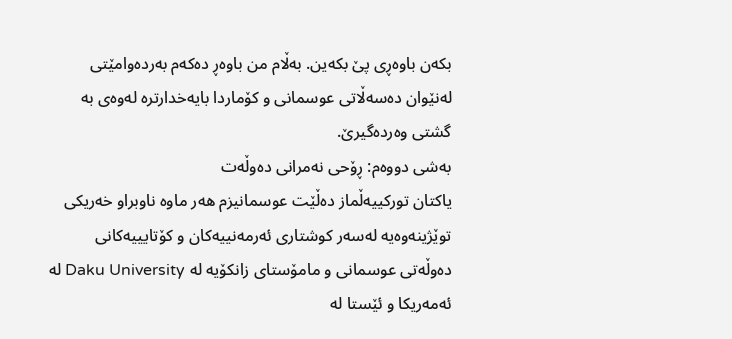بکەن باوەڕی پێ بکەین. بەڵام من باوەڕ دەکەم بەردەوامێتی لەنێوان دەسەڵاتی عوسمانی و کۆماردا بایەخدارترە لەوەی بە گشتی وەردەگیرێ.
بەشی دووەم: ڕۆحی نەمرانی دەوڵەت
یاکتان تورکییەڵماز دەڵێت عوسمانیزم هەر ماوە ناوبراو خەریکی توێژینەوەیە لەسەر کوشتاری ئەرمەنییەکان و کۆتایییەکانی دەوڵەتی عوسمانی و مامۆستای زانکۆیە لە Daku University لە ئەمەریکا و ئێستا لە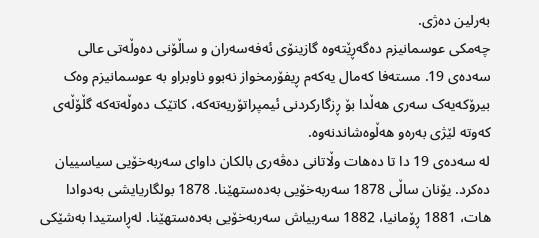بەرلین دەژی.
چەمکی عوسمانیزم دەگەڕێتەوە گازینۆی ئەفەسەران و ساڵۆنی دەوڵەتی عالی سەدەی 19. مستەفا کەمال یەکەم ڕیفۆرمخواز نەبوو ناوبراو بە عوسمانیزم وەک بیرۆکەیەک سەری هەڵدا بۆ ڕزگارکردنی ئیمپراتۆریەتەکە، کاتێک دەوڵەتەکە گڵۆڵەی کەوتە لێژی بەرەو هەڵوەشاندنەوە.
لە سەدەی 19 دا تا دەهات وڵاتانی دەڤەری بالکان داوای سەربەخۆیی سیاسییان دەکرد. یۆنان ساڵی 1878 سەربەخۆیی بەدەستهێنا. 1878 بولگاریایشی بەدوادا هات، 1881 ڕۆمانیا، 1882 سەربیاش سەربەخۆیی بەدەستهێنا. لەڕاستیدا بەشێکی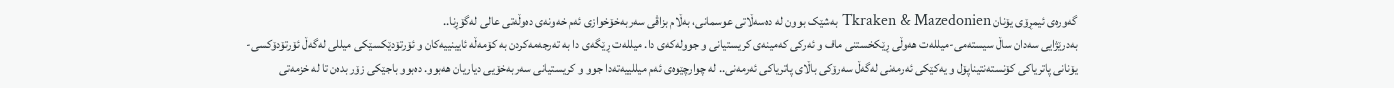گەورەی ئیمڕۆی یۆنان Tkraken & Mazedonien بەشێک بوون لە دەسەڵاتی عوسمانی، بەڵام بزاڤی سەربەخۆخوازی ئەم خەونەی دەوڵەتی عالی لەگۆڕنا..
بەدرێژایی سەدان ساڵ سیستەمی-میللەت هەوڵی ڕێکخستنی ماف و ئەرکی کەمینەی کریستیانی و جوولەکەی دا. میللەت ڕێگەی دا بە تەرجەمەکردن بە کۆمەڵە ئایینییەکان و ئۆرتۆدێکسێکی میللی لەگەڵ ئۆرتۆدۆکسی-یۆنانی پاتریاکی کۆنستەنتیناپۆل و یەکێکی ئەرمەنی لەگەڵ سەرۆکی باڵای پاتریاکی ئەرمەنی.. لە چوارچێوەی ئەم میللییەتەدا جوو و کریستیانی سەربەخۆیی دیاریان هەبوو. دەبوو باجێکی زۆر بدەن تا لە خزمەتی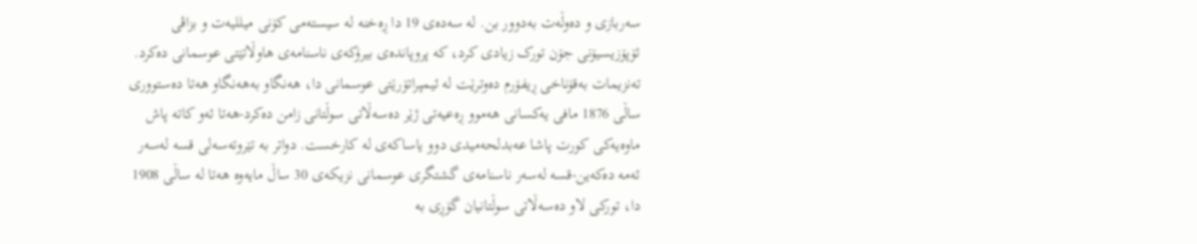سەربازی و دەوڵەت بەدوور بن. لە سەدەی 19 دا ڕەخنە لە سیستەمی کۆنی میللیەت و بزاڤی ئۆپۆزیسیۆنی جۆن تورک زیادی کرد، کە پروپاندەی بیرۆکەی ناسنامەی هاوڵاتێتی عوسمانی دەکرد.
تەنزیمات بەقۆناخی ڕیفۆرم دەوترێت لە ئیمپراتۆرێتی عوسمانی دا، هەنگاو بەهەنگاو هەتا دەستووری ساڵی 1876 مافی یەکسانی هەموو ڕەعیەتی ژێر دەسەڵاتی سوڵتانی زامن دەکرد-هەتا ئەو کاتە پاش ماوەیەکی کورت پاشا عەبدلحەمیدی دوو یاساکەی لە کارخست. دواتر بە تێروتەسەلی قسە لەسەر ئەمە دەکەین-قسە لەسەر ناسنامەی گشتگری عوسمانی نزیکەی 30 ساڵ مایەوە هەتا لە ساڵی 1908 دا، تورکی لاو دەسەڵاتی سوڵتانیان گۆڕی بە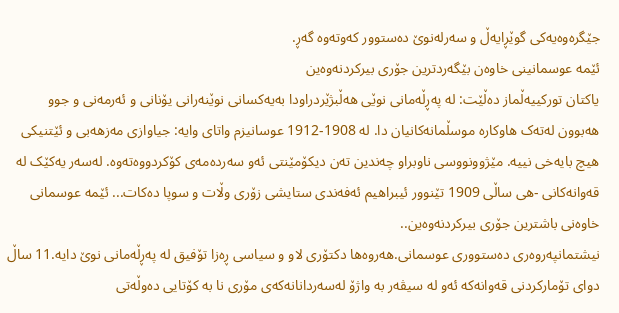جێگرەوەیەکی گوێڕایەڵ و سەرلەنوێ دەستوور کەوتەوە گەڕ.
ئێمە عوسمانینی خاوەن بێگەردترین جۆری بیرکردنەوەین
یاکتان تورکییەڵماز دەڵێت: لە پەڕڵەمانی نوێی هەڵبژێردراودا بەیەکسانی نوێنەرانی یۆنانی و ئەرمەنی و جوو هەبوون لەتەک هاوکارە موسڵمانەکانیان دا. لە 1908-1912 عوسانیزم واتای وایە: جیاوازی مەزهەبی و ئێتنیکی هیچ بایەخی نییە. مێژوونووسی ناوبراو چەندین تەن دیکۆمێنتی ئەو سەردەمەی کۆکردووەتەوە. لەسەر یەکێک لە قەوانەکانی -هی ساڵی 1909 تێنوور ئیبراهیم ئەفەندی ستایشی زۆری وڵات و سوپا دەکات... ئێمە عوسمانی خاوەنی باشترین جۆری بیرکردنەوەین..
نیشتمانپەروەری دەستووری عوسمانی.هەروەها دکتۆری لاو و سیاسی ڕەزا تۆفیق لە پەڕڵەمانی نوێ دایە.11 ساڵ دوای تۆمارکردنی قەوانەکە ئەو لە سیڤەر بە واژۆ لەسەردانانەکەی مۆری نا بە کۆتایی دەوڵەتی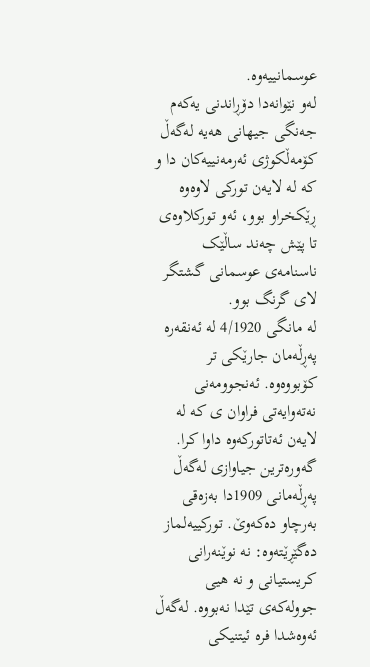عوسمانییەوە.
لەو نێوانەدا دۆڕاندنی یەکەم جەنگی جیهانی هەیە لەگەڵ کۆمەڵکوژی ئەرمەنییەکان دا و کە لە لایەن تورکی لاوەوە ڕێکخراو بوو، ئەو تورکلاوەی تا پێش چەند ساڵێک ناسنامەی عوسمانی گشتگر لای گرنگ بوو.
لە مانگی 4/1920 لە ئەنقەرە پەڕڵەمان جارێکی تر کۆبووەوە. ئەنجوومەنی نەتەوایەتی فراوان ی کە لە لایەن ئەتاتورکەوە داوا کرا.
گەورەترین جیاوازی لەگەڵ پەڕڵەمانی 1909دا بەزەقی بەرچاو دەکەوێ. تورکییەلماز دەگێڕێتەوە: نە نوێنەرانی کریستیانی و نە هیی جوولەکەی تێدا نەبووە. لەگەڵ ئەوەشدا فرە ئیتنیکی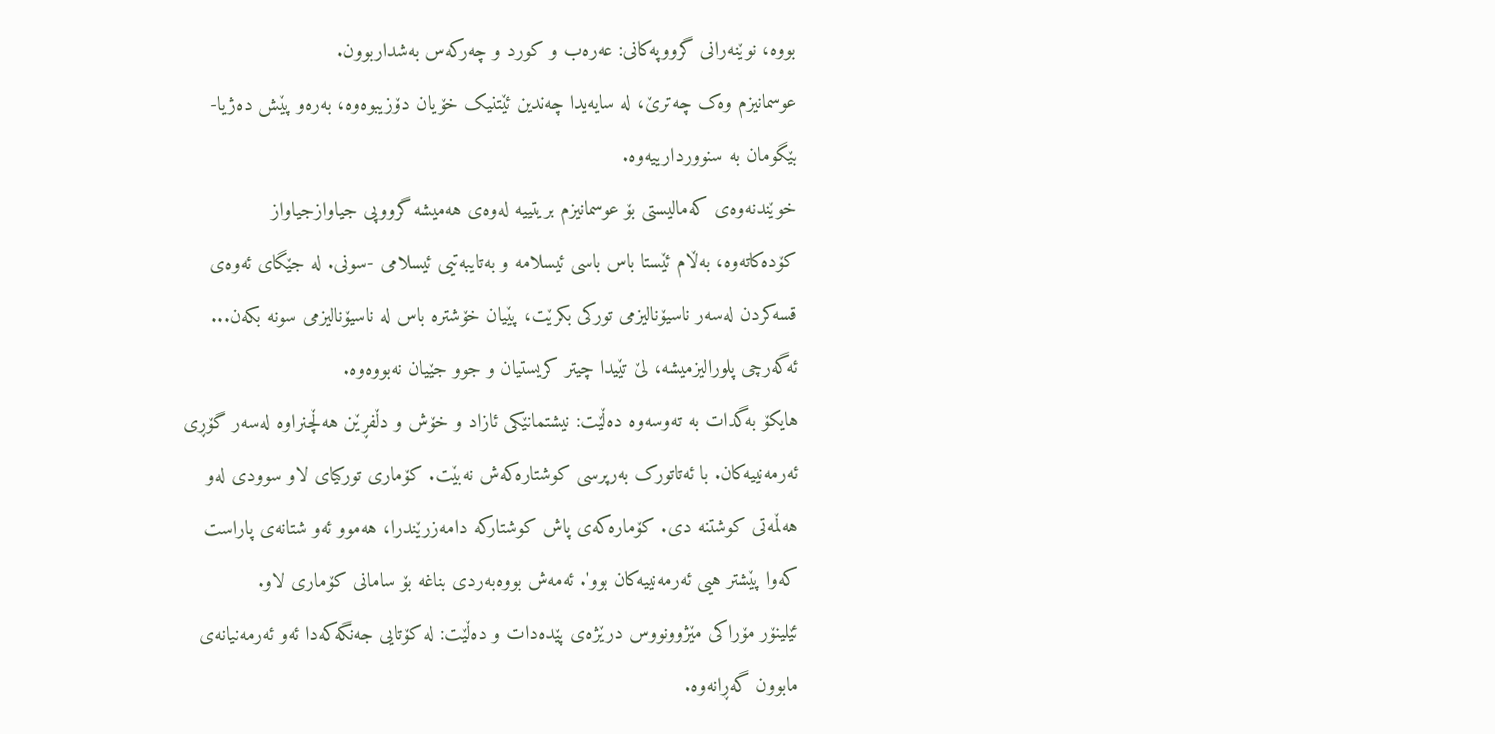بووە، نوێنەرانی گرووپەکانی: عەرەب و کورد و چەرکەس بەشداربوون.
عوسمانیزم وەک چەترێ، لە سایەیدا چەندین ئێتنیک خۆیان دۆزیبوەوە، بەرەو پێش دەژیا-بێگومان بە سنووردارییەوە.
خوێندنەوەی کەمالیستی بۆ عوسمانیزم بریتییە لەوەی هەمیشە گرووپی جیاوازجیاواز کۆدەکاتەوە، بەڵام ئێستا باس باسی ئیسلامە و بەتایبەتیی ئیسلامی -سونی. لە جێگای ئەوەی قسەکردن لەسەر ناسیۆنالیزمی تورکی بکرێت، پێیان خۆشترە باس لە ناسیۆنالیزمی سونە بکەن... ئەگەرچی پلورالیزمیشە، لێ تێیدا چیتر کریستیان و جوو جێیان نەبووەوە.
هایکۆ بەگدات بە تەوسەوە دەڵێت: نیشتمانێکی ئازاد و خۆش و دڵفڕێن هەڵچنراوە لەسەر گۆڕی ئەرمەنییەکان. با ئەتاتورک بەرپرسی کوشتارەکەش نەبێت. کۆماری تورکیای لاو سوودی لەو هەڵمەتی کوشتنە دی. کۆمارەکەی پاش کوشتارکە دامەزرێندرا، هەموو ئەو شتانەی پاراست کەوا پێشتر هیی ئەرمەنییەکان بوو'. ئەمەش بووەبەردی بناغە بۆ سامانی کۆماری لاو.
ئێلینۆر مۆراکی مێژوونووس درێژەی پێدەدات و دەڵێت: لە کۆتایی جەنگەکەدا ئەو ئەرمەنیانەی مابوون گەڕانەوە.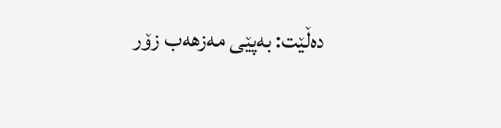دەڵێت: بەپێی مەزهەب زۆر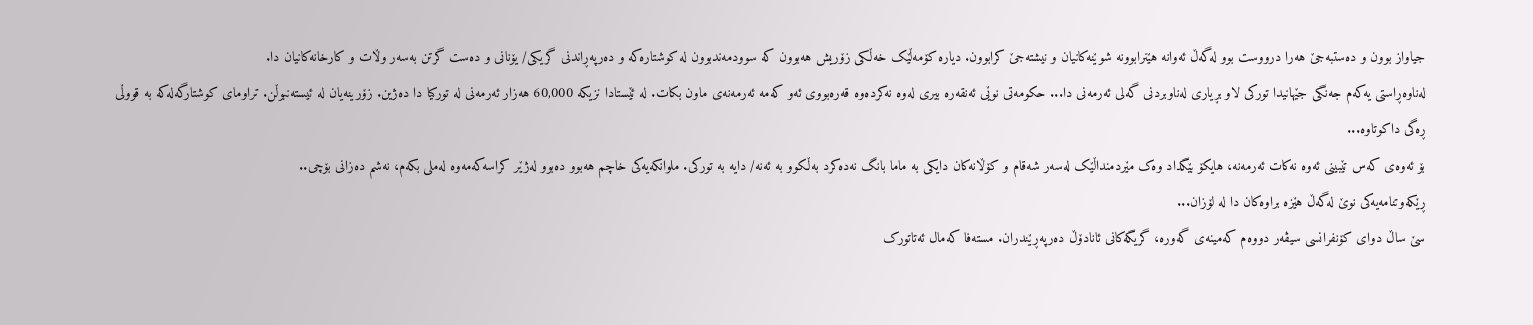جیاواز بوون و دەستبەجێ هەرا درووست بوو لەگەڵ ئەوانە هێنرابوونە شوێنەکانیان و نیشتەجێ کرابوون. دیارە کۆمەڵێک خەڵکی زۆریش هەبوون کە سوودمەندبوون لە کوشتارەکە و دەرپەڕاندنی گریکی/ یۆنانی و دەست گرتن بەسەر وڵات و کارخانەکانیان دا.
لەناوەڕاستی یەکەم جەنگی جێهانیدا تورکی لاو بڕیاری لەناوبردنی گەلی ئەرمەنی دا... حکومەتی نوێی ئەنقەرە بیری لەوە نەکردەوە قەرەبووی ئەو کەمە ئەرمەنەی ماون بکات. لە ئێستادا نزیکە 60,000 هەزار ئەرمەنی لە تورکیا دا دەژین. زۆرینەیان لە ئیستەنبوڵن. تراومای کوشتارگەلەکە بە قووڵی ڕەگی داکوتاوە...
بۆ ئەوەی کەس تێبینی ئەوە نەکات ئەرمەنە، هایکۆ بێگداد وەک مێردمنداڵێک لەسەر شەقام و کۆڵانەکان دایکی بە ماما بانگ نەدەکرد بەڵکوو بە ئەنە/ دایە بە تورکی. ملوانکەیەکی خاچم هەبوو دەبوو لەژێر کراسەکەمەوە لەملی بکەم، نەشم دەزانی بۆچی..
ڕێکەوتنامەیەکی نوێ لەگەڵ هێزە براوەکان دا لە لۆزان...
سێ ساڵ دوای کۆنفرانسی سیڤەر دووەم کەمینەی گەورە، گریگەکانی ئانادۆڵ دەرپەڕێندران. مستەفا کەمال ئەتاتورک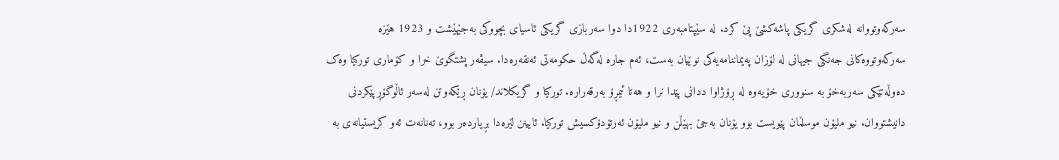سەرکەوتووانە لەشکری گریکی پاشەکشێ پێ کرد. لە سێپتامبەری 1922دا دوا سەربازی گریکی ئاسیای بچووکی بەجێهێشت و 1923 هێزە سەرکەوتووەکانی جەنگی جیهانی لە لۆزان پەیماننامەیەکی نوێیان بەست، ئەم جارە لەگەڵ حکومەتی ئەنقەرەدا. سیڤەر پشتگوێ خرا و کۆماری تورکیا وەک دەوڵەتێکی سەربەخۆ بە سنووری خۆیەوە لە ڕۆژاوا ددانی پێدا نرا و هەتا ئیمڕۆ بەرقەرارە. تورکیا و گریکلاند/ یۆنان ڕێکەوتن لەسەر ئاڵوگۆڕپێکردنی دانیشتووان. نیو ملیۆن موسڵمان پێویست بوو یۆنان بەجێ بهێڵن و نیو ملیۆن ئەرتۆدۆکسیش تورکیا. ئایینن لێرەدا بڕیاردەر بوو، تەنانەت ئەو کریستیانەی بە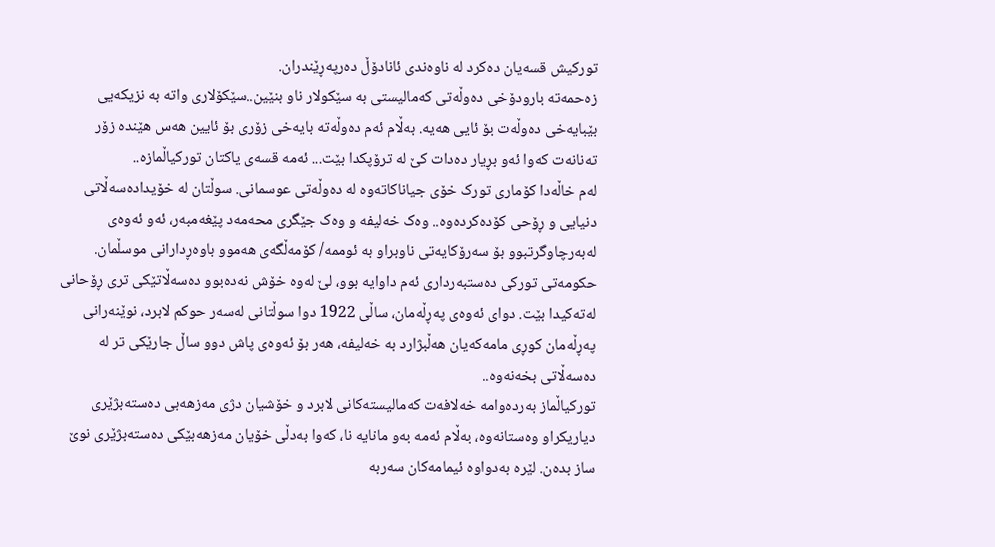تورکیش قسەیان دەکرد لە ناوەندی ئانادۆڵ دەرپەڕێندران.
زەحمەتە بارودۆخی دەوڵەتی کەمالیستی بە سێکولار ناو بنێین..سێکۆلاری واتە بە نزیکەیی بێبایەخی دەوڵەت بۆ ئایی هەیە. بەڵام ئەم دەوڵەتە بایەخی زۆری بۆ ئایین هەس هێندە زۆر تەنانەت کەوا ئەو بڕیار دەدات کێ لە ترۆپکدا بێت... ئەمە قسەی یاکتان تورکیاڵمازە..
لەم خاڵەدا کۆماری تورک خۆی جیاناکاتەوە لە دەوڵەتی عوسمانی. سوڵتان لە خۆیدادەسەڵاتی دنیایی و ڕۆحی کۆدەکردەوە.. وەک خەلیفە و وەک جێگری محەمەد پێغەمبەر، ئەو ئەوەی لەبەرچاوگرتبوو بۆ سەرۆکایەتی ناوبراو بە ئوممە/ کۆمەڵگەی هەموو باوەڕدارانی موسڵمان.
حکومەتی تورکی دەستبەرداری ئەم داوایە بوو، لێ لەوە خۆش نەدەبوو دەسەڵاتێکی تری ڕۆحانی لەتەکیدا بێت. دوای ئەوەی پەڕڵەمان، ساڵی 1922 دوا سوڵتانی لەسەر حوکم لابرد، نوێنەرانی پەڕڵەمان کوڕی مامەکەیان هەڵبژارد بە خەلیفە، هەر بۆ ئەوەی پاش دوو ساڵ جارێکی تر لە دەسەڵاتی بخەنەوە..
تورکیاڵماز بەردەوامە خەلافەت کەمالیستەکانی لابرد و خۆشیان دژی مەزهەبی دەستەبژێری دیاریکراو وەستانەوە، بەڵام ئەمە بەو مانایە نا، کەوا بەدڵی خۆیان مەزهەبێکی دەستەبژێری نوێ ساز بدەن. لێرە بەدواوە ئیمامەکان سەربە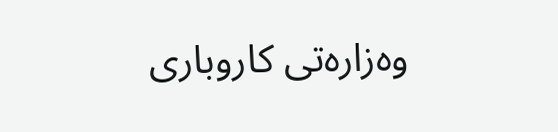وەزارەتی کاروباری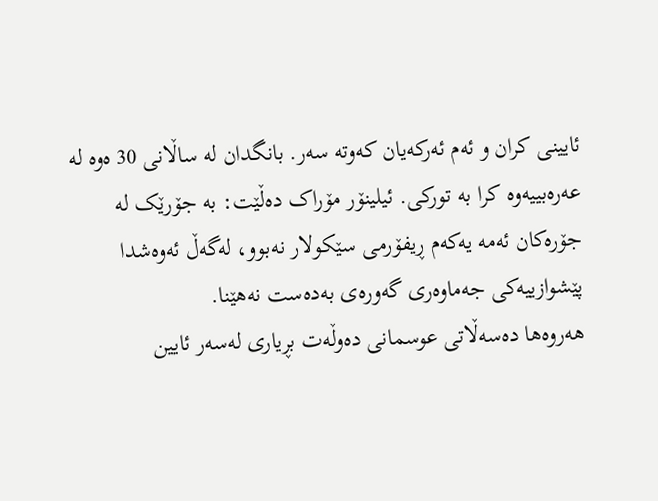ئایینی کران و ئەم ئەرکەیان کەوتە سەر. بانگدان لە ساڵانی 30 ەوە لە عەرەبییەوە کرا بە تورکی. ئیلینۆر مۆراک دەڵێت: بە جۆرێک لە جۆرەکان ئەمە یەکەم ڕیفۆرمی سێکولار نەبوو، لەگەڵ ئەوەشدا پێشوازییەکی جەماوەری گەورەی بەدەست نەهێنا.
هەروەها دەسەڵاتی عوسمانی دەوڵەت بڕیاری لەسەر ئایین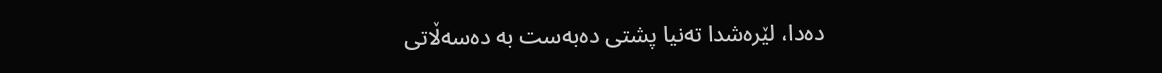دەدا، لێرەشدا تەنیا پشتی دەبەست بە دەسەڵاتی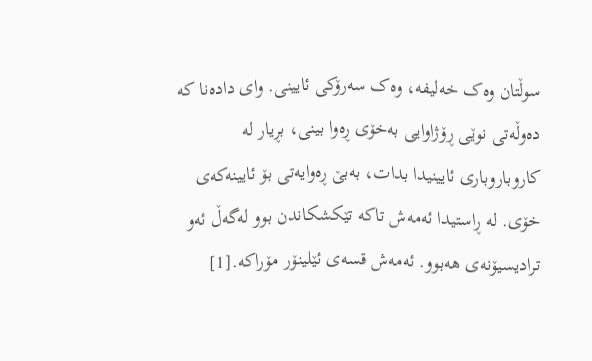سوڵتان وەک خەلیفە، وەک سەرۆکی ئایینی. وای دادەنا کە دەوڵەتی نوێی ڕۆژاوایی بەخۆی ڕەوا بینی، بڕیار لە کاروباروباری ئایینیدا بدات، بەبێ ڕەوایەتی بۆ ئایینەکەی خۆی. لە ڕاستیدا ئەمەش تاکە تێکشکاندن بوو لەگەڵ ئەو ترادیسیۆنەی هەبوو. ئەمەش قسەی ئێلینۆر مۆراکە.[1]